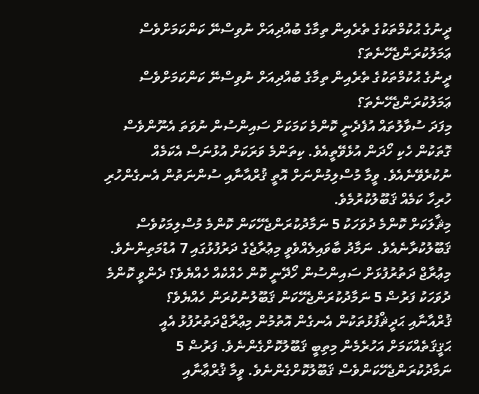ދީނުގެ ޙުކުމްތަކުގެ ތެރެއިން ތިމާގެ ބުއްދިއަށް ނުވިސްނޭ ކަންކަމަށްވެސް ޢަމަލުކުރަންޖެހޭނެތަ؟
ދީނުގެ ޙުކުމްތަކުގެ ތެރެއިން ތިމާގެ ބުއްދިއަށް ނުވިސްނޭ ކަންކަމަށްވެސް ޢަމަލުކުރަންޖެހޭނެތަ؟
މިފަދަ ސުވާލުތައް އުފެދެނީ ކޮންމެ ކަމަކަށް ސައިންސުން ނުވަތަ އެނޫންވެސް ގޮތަކުން ހެކި ހޯދަން އުޅެވޭތީއެވެ. ކިތަންމެ ވަރަކަށް އުޅުނަސް އެކަމެއް ނުކުރެވޭނެއެވެ. ވީމާ މުސްލިމުންނަށް އޮތީ ޤުރްއާނާއި ސުންނަތުން އެނގެންހުރި ހުރިހާ ކަމެއް ޤަބޫލުކުރުމެވެ.
މިޘާލަކަށް ކޮންމެ ދުވަހަކު 5 ނަމާދުކުރަންޖެހޭކަން ކޮންމެ މުސްލިމަކުވެސް ޤަބޫލުކުރާނެއެވެ. ނަމާދު ބާވައިލެއްވެވީ މިޢުރާޖެގެ ދަރުފުޅުގައި 7 އުޑުމަތިންނެވެ. މިޢުރާޖް ދަތުރުފުޅަށް ސައިންސުން ހޯދޭނީ ކޮން ހެއްކެއް ހެއްޔެވެ؟ ދެންވީ ކޮންމެ ދުވަހަކު ފަރުޟް 5 ނަމާދުކުރަންޖެހޭކަން ޤަބޫލުނުކުރަން ހެއްޔެވެ؟
ޤުރްއާނާއި ޙަދީޘްފުޅުތަކުން އެނގެން އޮތުމުން މިޢްރާޖްދަތުރުފުޅު އެއީ ޙަޤީޤަތެއްކަމަށް އަހުރެމެން މިތިބީ ޤަބޫލުކޮށްގެންނެވެ. ފަރުޟް 5 ނަމާދުކުރަންޖެހޭކަންވެސް ޤަބޫލުކޮށްގެންނެވެ. ވީމާ ޤުރްޢާނާއި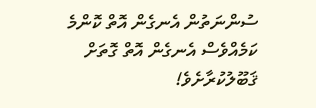ސުންނަތުން އެނގެން އޮތް ކޮންމެ ކަމެއްވެސް އެނގެން އޮތް ގޮތަށް ޤަބޫލުކުރާށެވެ!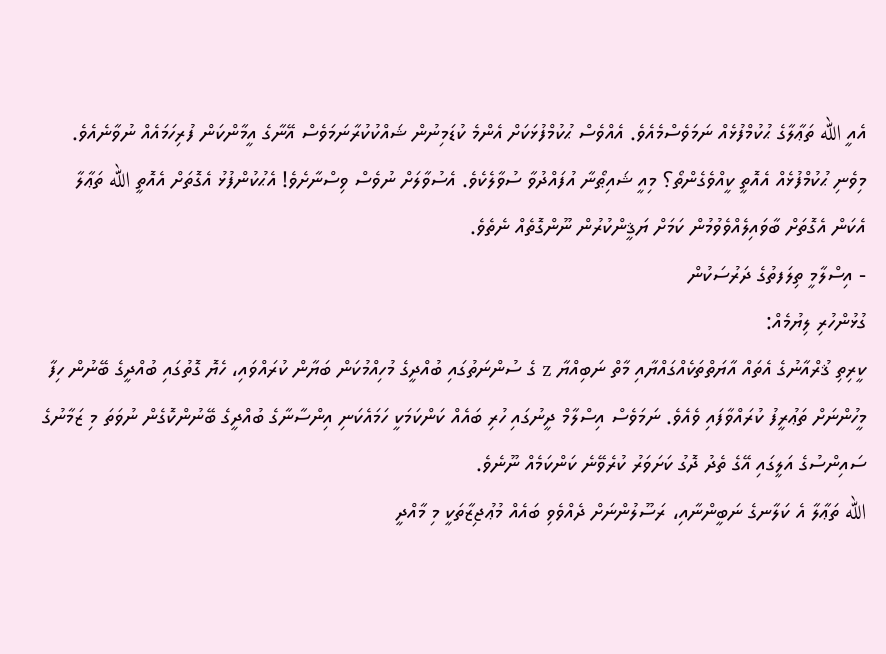އެއީ الله ތަޢާލާގެ ޙުކުމްފުޅެއް ނަމަވެސްމެއެވެ. އެއްވެސް ޙުކުމްފުޅަކަށް އެންމެ ކުޑަމިނުން ޝައްކުކުރާނަމަވެސް އޭނާގެ އީމާންކަން ފުރިހަމައެއް ނުވާނެއެވެ.
މިވެނި ޙުކުމްފުޅެއް އެއޮތީ ކީއްވެގެންތޯ؟ މިއީ ޝައިޠޯނާ އުފައްދުވާ ސުވާލެކެވެ. އެސުވާލަށް ނުވެސް ވިސްނާށެވެ! އެޙުކުންފުޅު އެގޮތަށް އެއޮތީ الله ތަޢާލާ އެކަން އެގޮތަށް ބާވައިލެއްވެވުމުން ކަމަށް ޔަޤީންކުރުން ނޫންގޮތެއް ނެތެވެ.
- އިސްލާމީ ތިލަފތުގެ ދަރުސަކުން
ގުޅުންހުރި ލިޔުމެއް:
ކީރިތި ޤުރްއާނުގެ އެތައް އާޔަތްތަކެއްގައްޔާއި މާތް ނަބިއްޔާ z ގެ ސުންނަތުގައި ބުއްދީގެ މުހިއްމުކަން ބަޔާން ކުރައްވައި، ހެޔޮ ގޮތުގައި ބުއްދީގެ ބޭނުން ހިފާ މީހުންނަށް ތަޢުރީފު ކުރައްވާފައި ވެއެވެ. ނަމަވެސް އިސްލާމް ދީނުގައި ހުރި ބައެއް ކަންކަމަކީ ހަމައެކަނި އިންސާނާގެ ބުއްދީގެ ބޭނުންކޮގެން ނުވަތަ މި ޒަމާނުގެ ސައިންސުގެ އަލީގައި އޭގެ ތެދު ދޮގު ކަށަވަރު ކުރެވޭނެ ކަންކަމެއް ނޫނެވެ.
الله ތަޢާލާ އެ ކަލާނގެ ނަބީންނާއި، ރަސޫލުންނަށް ދެއްވެވި ބައެއް މުޢުޖިޒާތަކީ މި މާއްދީ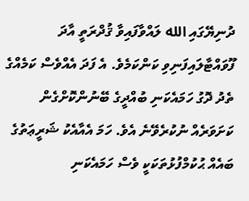ދުނިޔޭގައި الله ލައްވާފައިވާ ޤުދްރަތީ އާދަ ފޫވައްޓާލައިފަނިވި ކަންކަމެވެ. އެ ފަދަ އެއްވެސް ކަމެއްގެ ތެދު ދޮގު ހަމައެކަނި ބުއްދީގެ ބޭނުންކޮށްގެން ކަށަވަރެއް ނުކުރެވޭނެ އެވެ. ހަމަ އެއާއެކު ޝަރީޢަތުގެ ބައެއް ޙުކުމްފުޅުތަކަކީ ވެސް ހަމައެކަނި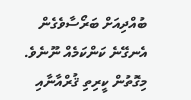ބުއްދިއަށް ބަރޯސާވެގެން އެނގޭނެ ކަންކަމެއް ނޫނެވެ.
މިގޮތުން ކީރިތި ޤުރްއާނާއި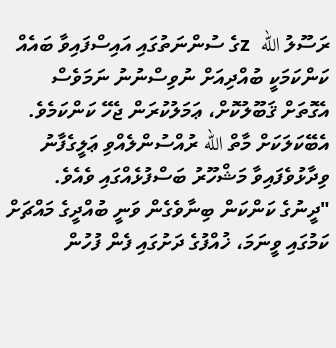ރަސޫލު الله  zގެ ސުންނަތުގައި އައިސްފައިވާ ބައެއް ކަންކަމަކީ ބުއްދިއަށް ނުވިސްނުނު ނަމަވެސް އެގޮތަށް ޤަބޫލުކޮށް، ޢަމަލުކުރަން ޖެހޭ ކަންކަމެވެ. އެބޭކަލަކަށް މާތް الله ރުއްސުންލެއްވި ޢަލީގެފާނު ވިދާޅުވެފައިވާ މަޝްހޫރު ބަސްފުޅެއްގައި ވެއެވެ. "ދީނުގެ ކަންކަން ބިނާވެގެން ވަނީ ބުއްދީގެ މައްޗަށް ކަމުގައި ވީނަމަ، ޚުއްފުގެ ދަށުގައި ފެން ފުހުން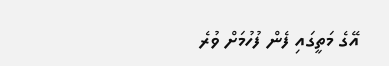އޭގެ މަތީގައި ފެން ފުހުމަށް ވުރެ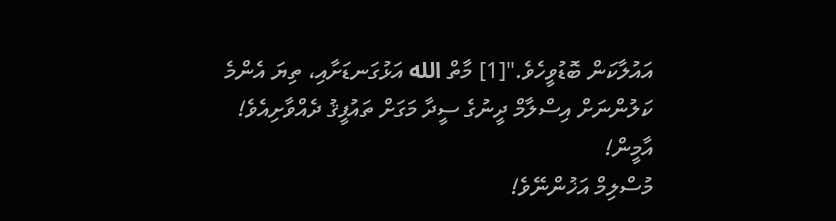އައުލާކަން ބޮޑުވީހެވެ."[1] މާތް الله އަޅުގަނޑަށާއި، ތިޔަ އެންމެ ކަލުންނަށް އިސްލާމް ދީނުގެ ސީދާ މަގަށް ތައުފީޤު ދެއްވާށިއެވެ! އާމީން!
މުސްލިމް އަޚުންނޭވެ!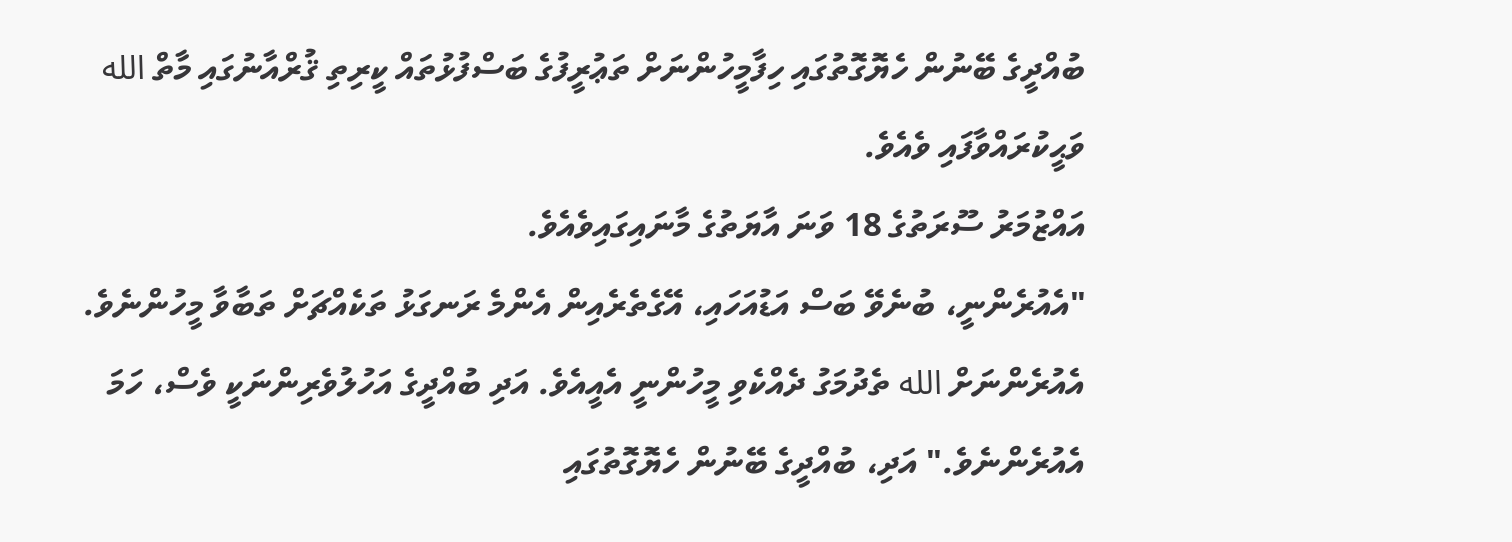ބުއްދީގެ ބޭނުން ހެޔޮގޮތުގައި ހިފާމީހުންނަށް ތަޢުރީފުގެ ބަސްފުޅުތައް ކީރިތި ޤުރްއާނުގައި މާތް الله ވަޙީކުރައްވާފައި ވެއެވެ.
އައްޒުމަރު ސޫރަތުގެ 18 ވަނަ އާޔަތުގެ މާނައިގައިވެއެވެ.
"އެއުރެންނީ، ބުނެވޭ ބަސް އަޑުއަހައި، އޭގެތެރެއިން އެންމެ ރަނގަޅު ތަކެއްޗަށް ތަބާވާ މީހުންނެވެ. އެއުރެންނަށް الله ތެދުމަގު ދެއްކެވި މީހުންނީ އެއީއެވެ. އަދި ބުއްދީގެ އަހުލުވެރިންނަކީ ވެސް، ހަމަ އެއުރެންނެވެ." އަދި، ބުއްދީގެ ބޭނުން ހެޔޮގޮތުގައި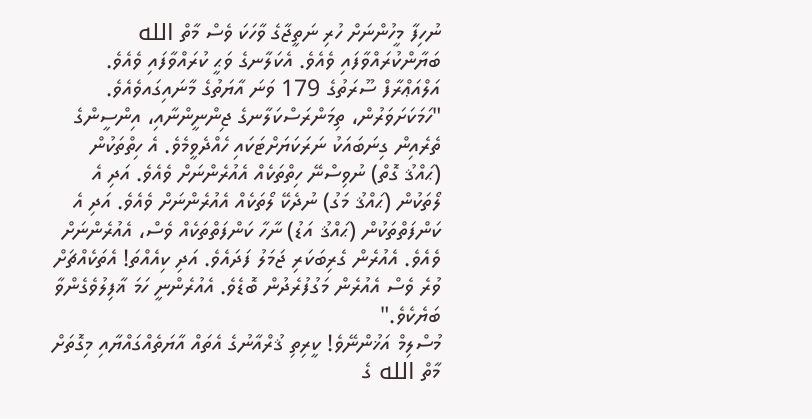ނުހިފާ މީހުންނަށް ހުރި ނަތީޖާގެ ވާހަކަ ވެސް މާތް الله ބަޔާންކުރައްވާފައި ވެއެވެ. އެކަލާނގެ ވަޙީ ކުރައްވާފައި ވެއެވެ.
އަލްއަޢްރާފް ސޫރަތުގެ 179 ވަނަ އާޔަތުގެ މާނައިގައވެއެވެ.
"ހަމަކަށަވަރުން، ތިމަންރަސްކަލާނގެ ޖިންނީންނާއި، އިންސީންގެ ތެރެއިން ގިނަބައަކު ނަރަކަޔަށްޓަކައި ހެއްދެވީމެވެ. އެ ހިތްތަކުން (ޙައްޤު ގޮތް) ނުވިސްނޭ ހިތްތަކެއް އެއުރެންނަށް ވެއެވެ. އަދި އެ ލޯތަކުން (ޙައްޤު މަގު) ނުދެކޭ ލޯތަކެއް އެއުރެންނަށް ވެއެވެ. އަދި އެ ކަންފަތްތަކުން (ޙައްޤު އަޑު) ނާހާ ކަންފަތްތަކެއް ވެސް، އެއުރެންނަށް ވެއެވެ. އެއުރެން ގެރިބަކަރި ޖަމަލު ފަދައެވެ. އަދި ކިއެއްތަ! އެތަކެއްޗަށް ވުރެ ވެސް އެއުރެން މަގުފުރެދުން ބޮޑެވެ. އެއުރެންނީ ހަމަ ޣާފިލުވެގެންވާ ބަޔެކެވެ."
މުސްލިމް އަޚުންނޭވެ! ކީރިތި ޤުރްއާނުގެ އެތައް އާޔަތެއްގައްޔާއި މިގޮތަށް މާތް الله ގެ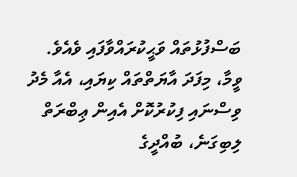ބަސްފުޅުތައް ވަޙީކުރައްވާފައި ވެއެވެ. ވީމާ، މިފަދަ އާޔަތްތައް ކިޔައި، އެއާ މެދު ވިސްނައި ފިކުރުކޮށް އެއިން ޢިބްރަތް ލިބިގަނެ، ބުއްދީގެ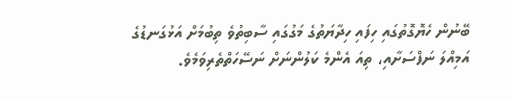ބޭނުން ހެޔޮގޮތުގައި ހިފައި ހިދާޔަތުގެ މަގުގައި ސާބިތުވެ ތިބުމަށް އަޅުގަނޑުގެ އަމިއްލަ ނަފްސަށާއި، ތިއަ އެންމެ ކަލުންނަށް ނަސޭހަތްތެރިވަމެވެ.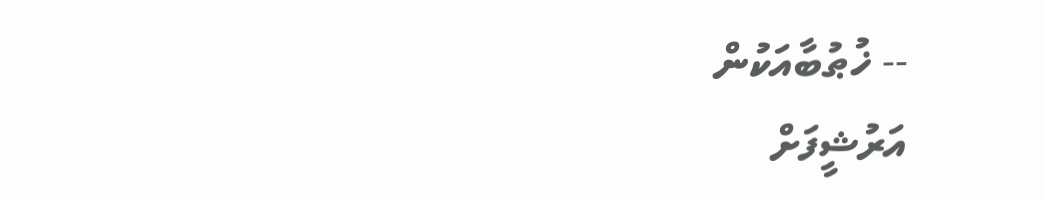-- ޚުޠުބާއަކުން
އަރުޝީފަށް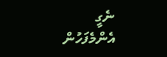ނެގީ
އެންމެފަހުން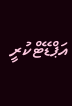އަޕްޑޭޓްކުރީ